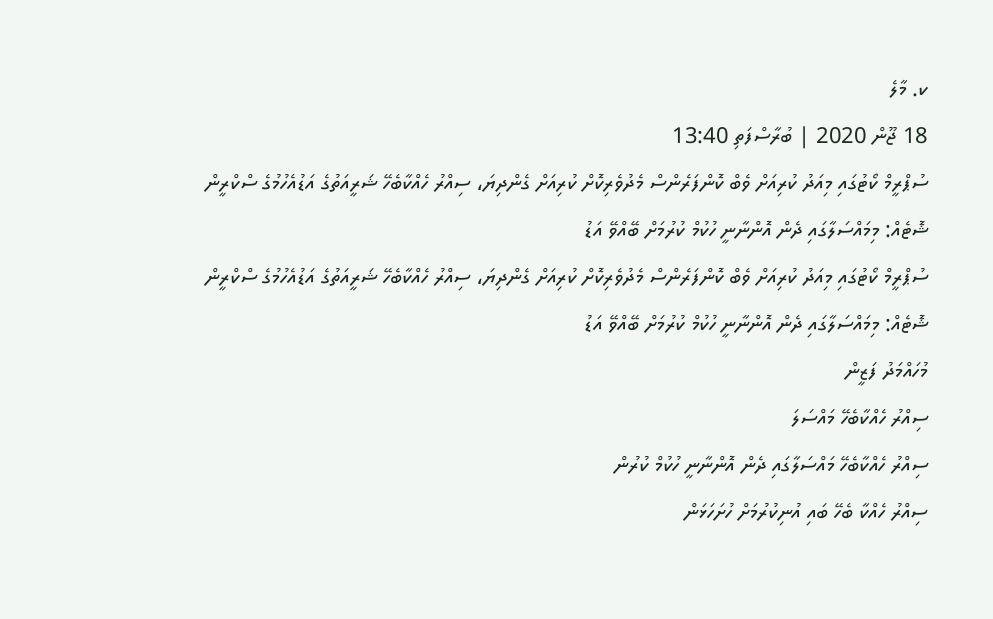ކ. މާލެ
18 ޖޫން 2020 | ބުރާސްފަތި 13:40
ސުޕްރީމް ކޯޓުގައި މިއަދު ކުރިއަށް ވެބް ކޮންފަރެންސް މެދުވެރިކޮށް ކުރިއަށް ގެންދިޔަ، ސިއްރު ހެއްކާބެހޭ ޝަރީއަތުގެ އަޑުއެހުމުގެ ސްކްރީން ޝޮޓެއް: މިމައްސަލާގައި ދެން އޮންނާނީ ހުކުމް ކުރުމަށް ބޭއްވޭ އަޑު
ސުޕްރީމް ކޯޓުގައި މިއަދު ކުރިއަށް ވެބް ކޮންފަރެންސް މެދުވެރިކޮށް ކުރިއަށް ގެންދިޔަ، ސިއްރު ހެއްކާބެހޭ ޝަރީއަތުގެ އަޑުއެހުމުގެ ސްކްރީން ޝޮޓެއް: މިމައްސަލާގައި ދެން އޮންނާނީ ހުކުމް ކުރުމަށް ބޭއްވޭ އަޑު
މުހައްމަދު ފަޒީން
ސިއްރު ހެއްކާބެހޭ މައްސަލަ
ސިއްރު ހެއްކާބެހޭ މައްސަލާގައި ދެން އޮންނާނީ ހުކުމް ކުރުން
ސިއްރު ހެއްކާ ބެހޭ ބައި އުނިކުރުމަށް ހުށަހަޅަން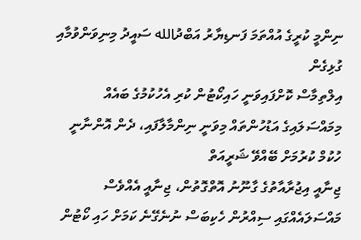ނިންމީ ކުރީގެ އުއްތަމަ ފަނޑިޔާރު އަބްދުالله ސައީދު މިނިވަންވުމާއި ގުޅިގެން
އިލްތިމާސް ކޮށްފައިވަނީ ހައިކޯޓުން ކުރި އެހުކުމުގެ ބައެއް
މިމައްސަލައިގެ އަޑުހުންތައް މިވަނީ ނިންމާލާފައި، ދެން އޮންނާނީ ހުކުމް ކުރުމަށް ބޭއްވޭ ޝަރީއަތް
ޖިނާއީ އިޖުރާއާތުގެ ގާނޫނު އޮތްގޮތުން، ޖިނާއީ އެއްވެސް މައްސަލައެއްގައި ސިއްރުން ހެކިބަސް ނުނެގޭނެ ކަމަށް ހައި ކޯޓުން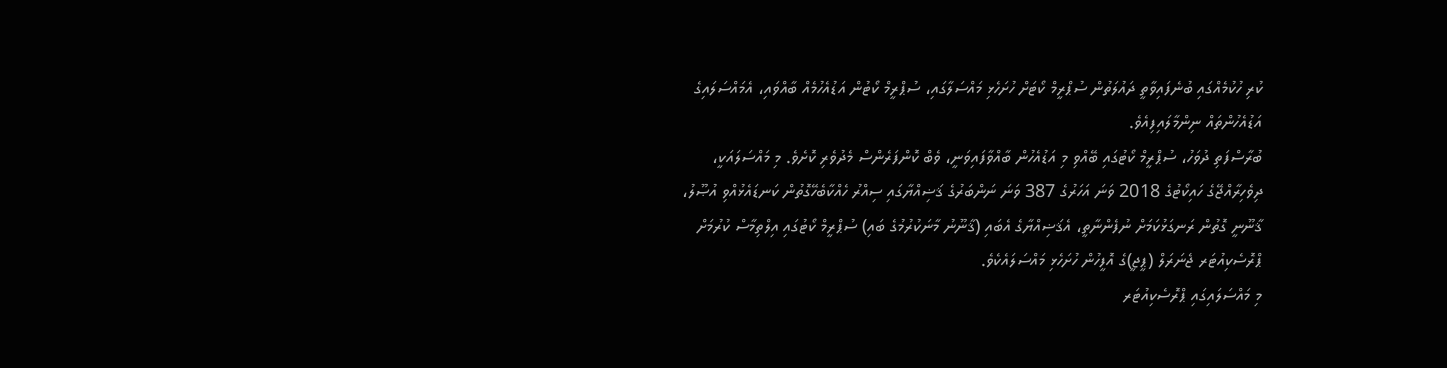ކުރި ހުކުމެއްގައި ބުނެފައިވާތީ ދައުލަތުން ސުޕްރީމް ކޯޓަށް ހުށަހެޅި މައްސަލާގައި، ސުޕްރީމް ކޯޓުން އަޑުއެހުމެއް ބާއްވައި، އެމައްސަލައިގެ އަޑުއެހުންތައް ނިންމާލައިފިއެވެ.
ބުރާސްފަތި ދުވަހު، ސުޕްރީމް ކޯޓުގައި ބޭއްވި މި އަޑުއެހުން ބާއްވާފައިވަނީ، ވެބް ކޮންފަރެންސް މެދުވެރި ކޮށެވެ. މި މައްސަލައަކީ، ދިވެހިރާއްޖޭގެ ހައިކޯޓުގެ 2018 ވަނަ އަހަރުގެ 387 ވަނަ ނަންބަރުގެ ޤަޟިއްޔާގައި ސިއްރު ހެއްކާބެހޭގޮތުން ކަނޑައެޅުއްވި އުޞޫލު، ޤާނޫނީ ގޮތުން ރަނގަޅުކަމަށް ނުފެންނާތީ، އެޤަޟިއްޔާގެ އެބައި (ޤާނޫނު މާނަކުރުމުގެ ބައި) ސުޕްރީމް ކޯޓުގައި އިލްތިމާސް ކުރުމަށް ޕްރޮސެކިއުޓަރ ޖެނަރަލް (ޕީޖީ)ގެ އޮފީހުން ހުށަހެޅި މައްސަލައެކެވެ.
މި މައްސަލައިގައި ޕްރޮސެކިއުޓަރ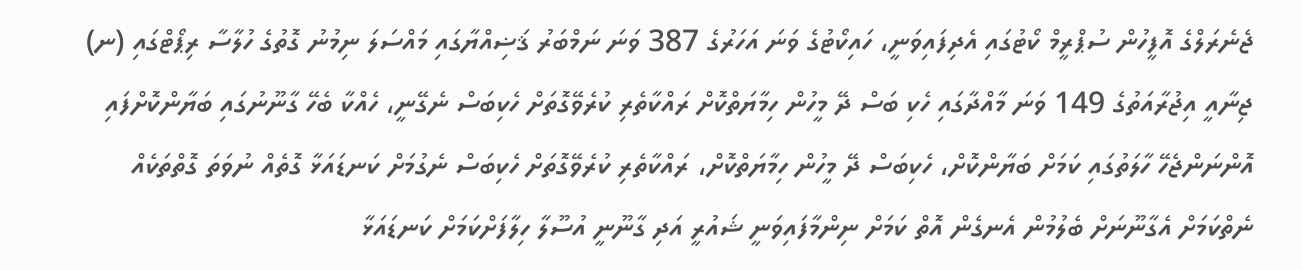ޖެނެރަލްގެ އޮފީހުން ސުޕްރީމް ކޯޓުގައި އެދިފައިވަނީ، ހައިކޯޓުގެ ވަނަ އަހަރުގެ 387 ވަނަ ނަމްބަރު ޤަޟިއްޔާގައި މައްސަލަ ނިމުނު ގޮތުގެ ހުލާސާ ރިޕޯޓްގައި (ނ) ޖިނާއީ އިޖުރާއަތުގެ 149 ވަނަ މާއްދާގައި ހެކި ބަސް ދޭ މީހުން ހިމާޔަތްކޮށް ރައްކާތެރި ކުރެވޭގޮތަށް ހެކިބަސް ނެގޭނީ، ހެއްކާ ބެހޭ ގާނޫނުގައި ބަޔާންކޮށްފައި އޮންނަންޖެހޭ ހާލަތުގައި ކަމަށް ބަޔާންކޮށް، ހެކިބަސް ދޭ މީހުން ހިމާޔަތްކޮށް، ރައްކާތެރި ކުރެވޭގޮތަށް ހެކިބަސް ނެގުމަށް ކަނޑައަޅާ ގޮތެއް ނުވަތަ ގޮތްތަކެއް ނެތްކަމަށް އެގާނޫނަށް ބެލުމުން އެނގެން އޮތް ކަމަށް ނިންމާފައިވަނީ ޝައުރީ އަދި ގާނޫނީ އުސޫލާ ހިލާފަށްކަމަށް ކަނޑައަޅާ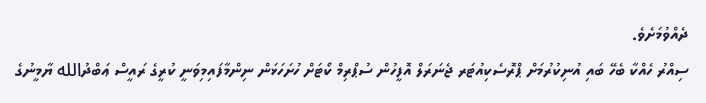ދެއްވުމަށެވެ.
ސިއްރު ހެއްކާ ބެހޭ ބައި އުނިކުރުމަށް ޕްރޮސެކިއުޓަރ ޖެނަރަލް އޮފީހުން ސުޕްރިމް ކޯޓަށް ހުށަހަޅަން ނިންމާފައިމިވަނީ ކުރީގެ ރައީސް ޢަބްދުالله ޔާމީނުގެ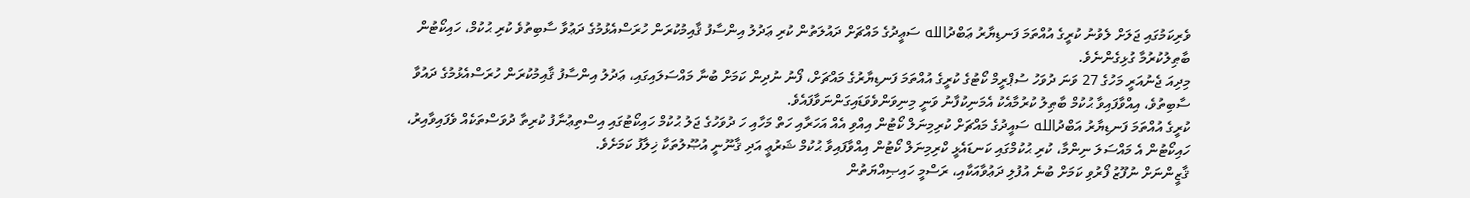ވެރިކަމުގައި ޖަލަށް ލެވުނު ކުރީގެ އުއްތަމަ ފަނޑިޔާރު ޢަބްދުالله ސަޢީދުގެ މައްޗަށް ދައުލަތުން ކުރި ޢަދުލު އިންސާފު ޤާއިމުކުރަން ހުރަސްއެޅުމުގެ ދަޢުވާ ސާބިތުވެ ކުރި ޙުކުމް، ހައިކޯޓުން ބާޠިލުކުރުމާ ގުޅިގެންނެވެ.
މިދިއަ ޖެނުއަރީ މަހުގެ 27 ވަނަ ދުވަހު ސުޕްރީމް ކޯޓުގެ ކުރީގެ އުއްތަމަ ފަނޑިޔާރުގެ މައްޗަށް، ފޯނު ނުދިން ކަމަށް ބުނާ މައްސަލައިގައި، ޢަދުލު އިންސާފު ޤާއިމުކުރަން ހުރަސްއެޅުމުގެ ދައުވާ ސާބިތުވެ، އިއްވާފައިވާ ޙުކުމް ބާޠިލު ކުރުމާއެކު އެމަނިކުފާނު ވަނީ މިނިވަންވެވަޑައިގަންނަވާފައެވެ.
ކުރީގެ އުއްތަމަ ފަނޑިޔާރު އަބްދުالله ސައީދުގެ މައްޗަށް ކުރިމިނަލް ކޯޓުން އިއްވި އެއް އަހަރާއި ހަތް މަހާއި ހަ ދުވަހުގެ ޖަލު ޙުކުމް ހައިކޯޓުގައި އިސްތިޢުނާފު ކުރިތާ ދުވަސްތަކެއް ވެފައިވާއިރު، ހައިކޯޓުން އެ މައްސަލަ ނިންމާ، ކުރި ޙުކުމްގައި ކަނޑައެޅީ ކްރިމިނަލް ކޯޓުން އިއްވާފައިވާ ޙުކުމް ޝަރުޢީ އަދި ޤާނޫނީ އުޞޫލުތަކާ ޚިލާފު ކަމަށެވެ.
ޤާޒީންނަށް ނުފޫޒު ފޯރުވި ކަމަށް ބުނެ އުފުލި ދަޢުވާއަކާއި، ރަސްމީ ހައިޞިއްޔަތުން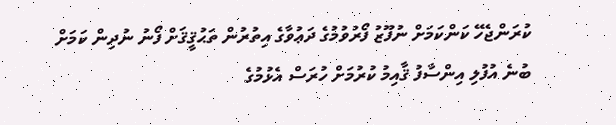ކުރަންޖެހޭ ކަންކަމަށް ނުފޫޒު ފޯރުވުމުގެ ދަޢުވާގެ އިތުރުން ތަޙުޤީޤަށް ފޯނު ނުދިން ކަމަށް ބުނެ އުފުލި އިންސާފު ޤާއިމު ކުރުމަށް ހުރަސް އެޅުމުގެ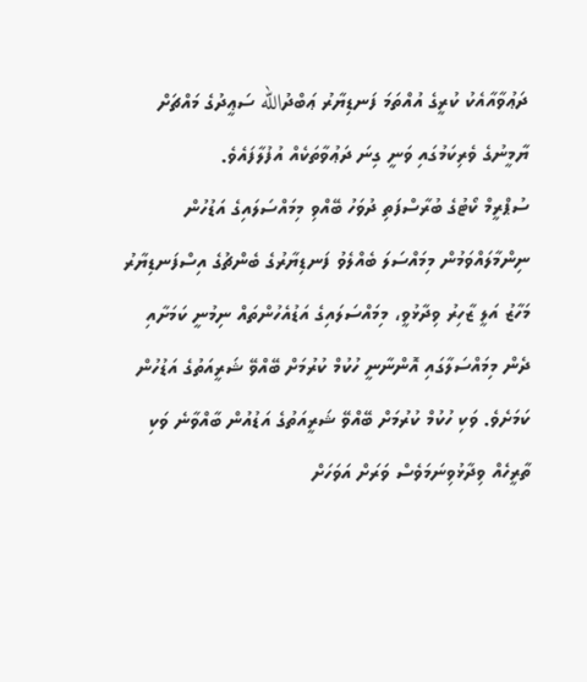ދަޢުވާއާއެކު ކުރީގެ އުއްތަމަ ފަނޑިޔާރު ޢަބްދުالله ސަޢީދުގެ މައްޗަށް ޔާމީނުގެ ވެރިކަމުގައި ވަނީ ގިނަ ދަޢުވާތަކެއް އުފުލާފައެވެ.
ސުޕްރީމް ކޯޓުގެ ބުރާސްފަތި ދުވަހު ބޭއްވި މިމައްސަލައިގެ އަޑުހުން ނިންމާލައްވަމުން މިމައްސަލަ ބެއްލެވު ފަނޑިޔާރުގެ ބެންޗުގެ އިސްފަނޑިޔާރު މަހާޒު އަލީ ޒާހިރު ވިދާޅުވީ، މިމައްސަލައިގެ އަޑުއެހުންތައް ނިމުނީ ކަމަށާއި ދެން މިމައްސަލާގައި އޮންނާނީ ހުކުމް ކުރުމަށް ބޭއްވޭ ޝަރީއަތުގެ އަޑުހުން ކަމަށެވެ. ވަކި ހުކުމް ކުރުމަށް ބޭއްވޭ ޝަރީއަތުގެ އަޑުއުން ބާއްވާނެ ވަކި ތާރީހެއް ވިދާޅުވިނަމަވެސް ވަރަށް އަވަހަށް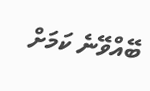ބޭއްވޭނެ ކަމަށް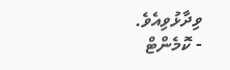ވިދާޅުވިއެވެ.
- ކޮމެންޓް